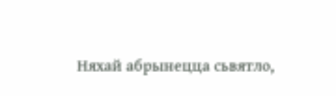Няхай абрынецца сьвятло,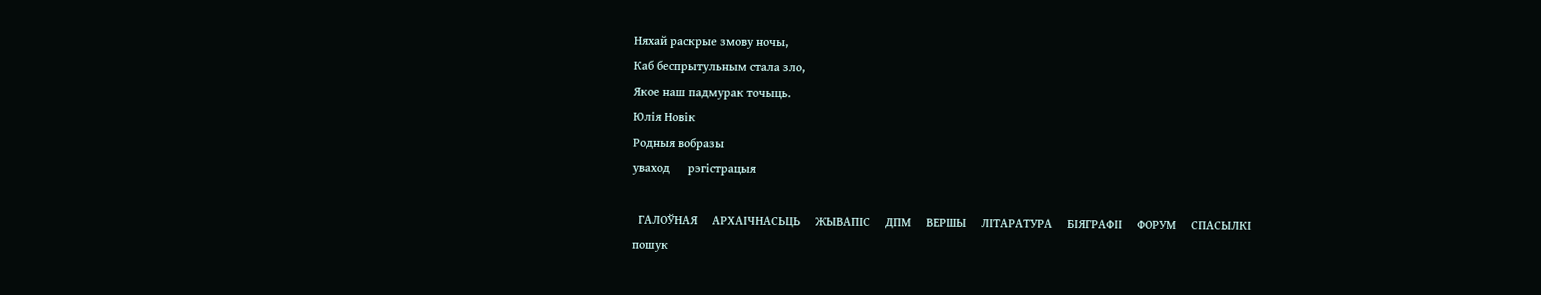Няхай раскрые змову ночы,
Каб беспрытульным стала зло,
Якое наш падмурак точыць.
Юлія Новік
Родныя вобразы
уваход      рэгiстрацыя

  ГАЛОЎНАЯ     АРХАІЧНАСЬЦЬ     ЖЫВАПІС     ДПМ     ВЕРШЫ     ЛІТАРАТУРА     БІЯГРАФІІ     ФОРУМ     СПАСЫЛКІ
пошук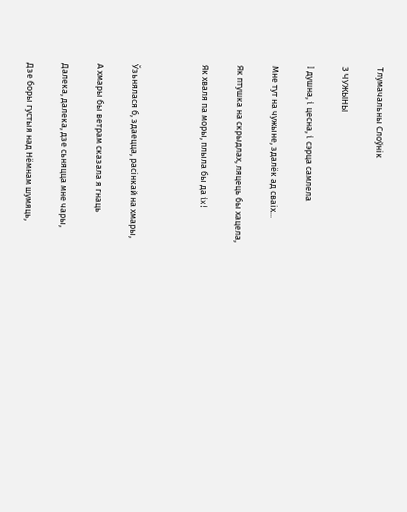Тлумачальны Слоўнік

З ЧУЖЫНЫ

I душна, i цесна, i сэрца самлела

Мне тут на чужыне, здалёк ад сваіх...

Як птушка на скрыдлах, ляцець бы хацела,

Як хваля па моры, плыла бы да ix!



Ўзьнялася б, здаецца, расінкай на хмары,

А хмары бы ветрам сказала я гнаць

Далека, далека, дзе сьняцца мне чары,

Дзе боры густыя над Нёмнам шумяць,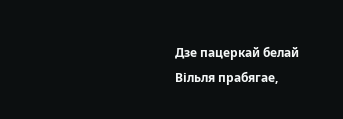Дзе пацеркай белай Вільля прабягае,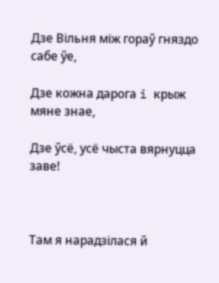Дзе Вільня між гораў гняздо сабе ўе,

Дзе кожна дарога i крыж мяне знае,

Дзе ўсё, усё чыста вярнуцца заве!



Там я нарадзілася й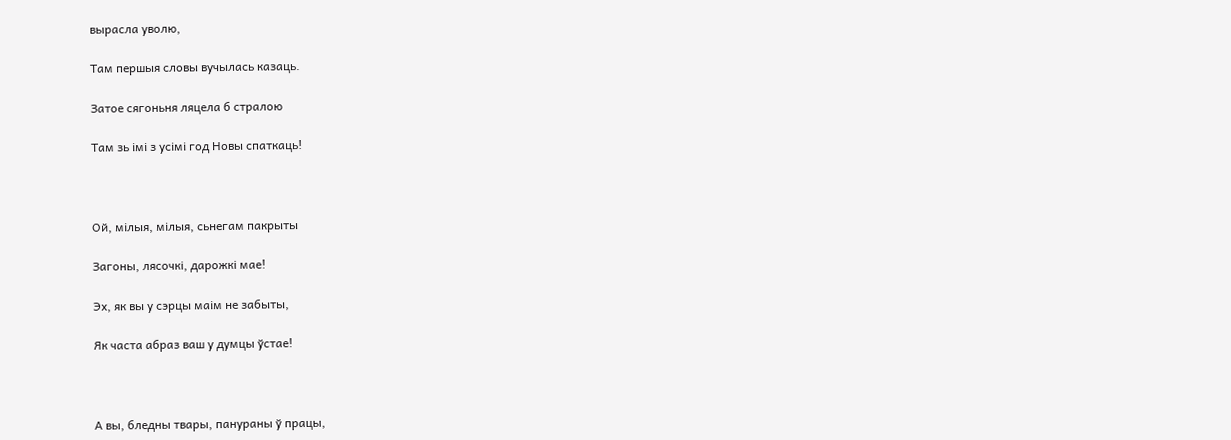вырасла уволю,

Там першыя словы вучылась казаць.

Затое сягоньня ляцела б стралою

Там зь імі з усімі год Новы спаткаць!



Ой, мілыя, мілыя, сьнегам пакрыты

Загоны, лясочкі, дарожкі мае!

Эх, як вы у сэрцы маім не забыты,

Як часта абраз ваш у думцы ўстае!



А вы, бледны твары, панураны ў працы,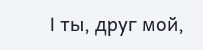I ты, друг мой,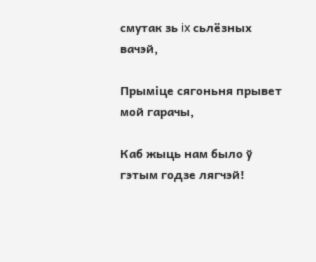смутак зь ix сьлёзных вачэй,

Прыміце сягоньня прывет мой гарачы,

Каб жыць нам было ў гэтым годзе лягчэй!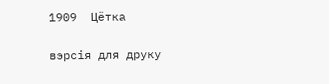1909  Цётка

вэрсія для друку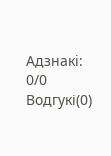Адзнакi: 0/0 Водгукі(0)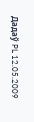Дадаў PL 12.05.2009